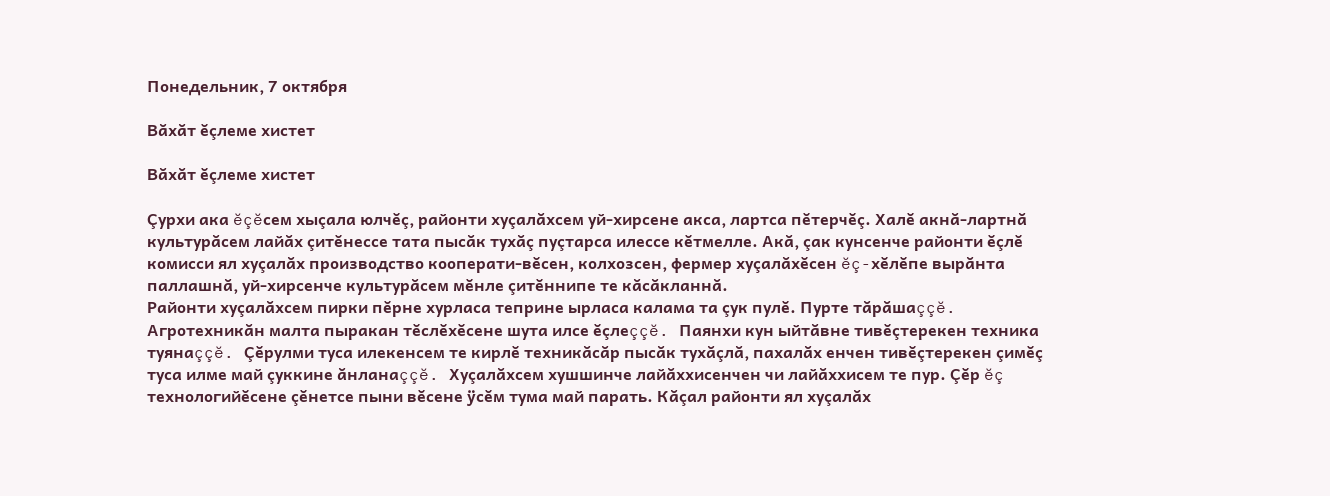Понедельник, 7 октября

Вăхăт ĕçлеме хистет

Вăхăт ĕçлеме хистет

Çурхи ака ĕçĕсем хыçала юлчĕç, районти хуçалăхсем уй-хирсене акса, лартса пĕтерчĕç. Халĕ акнă-лартнă культурăсем лайăх çитĕнессе тата пысăк тухăç пуçтарса илессе кĕтмелле. Акă, çак кунсенче районти ĕçлĕ комисси ял хуçалăх производство кооперати-вĕсен, колхозсен, фермер хуçалăхĕсен ĕç-хĕлĕпе вырăнта паллашнă, уй-хирсенче культурăсем мĕнле çитĕннипе те кăсăкланнă.
Районти хуçалăхсем пирки пĕрне хурласа теприне ырласа калама та çук пулĕ. Пурте тăрăшаççĕ. Агротехникăн малта пыракан тĕслĕхĕсене шута илсе ĕçлеççĕ. Паянхи кун ыйтăвне тивĕçтерекен техника туянаççĕ. Çĕрулми туса илекенсем те кирлĕ техникăсăр пысăк тухăçлă, пахалăх енчен тивĕçтерекен çимĕç туса илме май çуккине ăнланаççĕ. Хуçалăхсем хушшинче лайăххисенчен чи лайăххисем те пур. Çĕр ĕç технологийĕсене çĕнетсе пыни вĕсене ÿсĕм тума май парать. Кăçал районти ял хуçалăх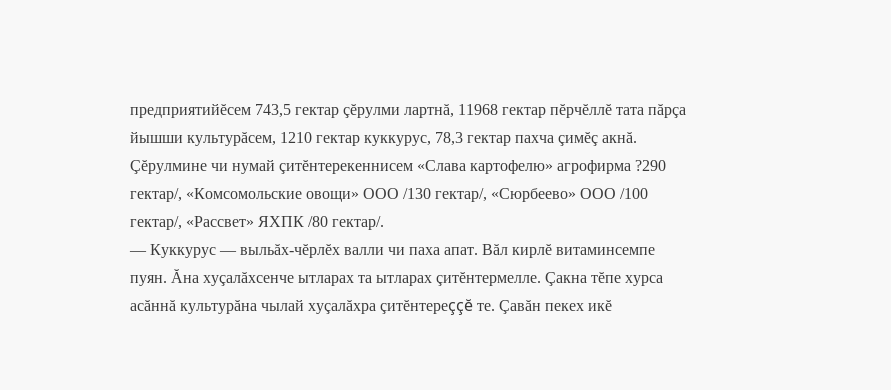предприятийĕсем 743,5 гектар çĕрулми лартнă, 11968 гектар пĕрчĕллĕ тата пăрçа йышши культурăсем, 1210 гектар куккурус, 78,3 гектар пахча çимĕç акнă.
Çĕрулмине чи нумай çитĕнтерекеннисем «Слава картофелю» агрофирма ?290 гектар/, «Комсомольские овощи» ООО /130 гектар/, «Сюрбеево» ООО /100 гектар/, «Рассвет» ЯХПК /80 гектар/.
— Куккурус — выльăх-чĕрлĕх валли чи паха апат. Вăл кирлĕ витаминсемпе пуян. Ăна хуçалăхсенче ытларах та ытларах çитĕнтермелле. Çакна тĕпе хурса асăннă культурăна чылай хуçалăхра çитĕнтереççĕ те. Çавăн пекех икĕ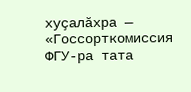хуçалăхра — «Госсорткомиссия ФГУ-ра тата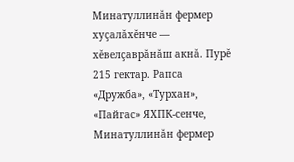Минатуллинăн фермер хуçалăхĕнче — хĕвелçаврăнăш акнă. Пурĕ 215 гектар. Рапса «Дружба», «Турхан», «Пайгас» ЯХПК-сенче, Минатуллинăн фермер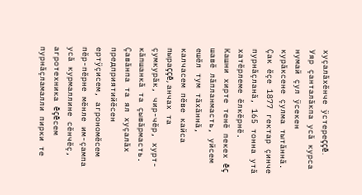хуçалăхĕнче ÿстереççĕ.
Уяр çанталăкпа усă курса нумай çул ÿсекен курăксене çулма тытăннă. Çак ĕçе 1877 гектар çинче пурнăçланă, 165 тонна утă хатĕрлеме ĕлкĕрнĕ.
Кашни хирте тенĕ пекех ĕç шавĕ лăпланмасть, уйсем ешĕл тум тăхăннă, калчасем пĕве кайса пыраççĕ, анчах та çумкурăк, чир-чĕр, хурт-кăпшанкă та çывăрмасть. Çавăнпа та ял хуçалăх предприятийĕсен ертÿçисем, агрономĕсем пĕр-пĕрне мĕнле им-çампа усă курмаллине сĕнчĕç, агротехника ĕçĕсем пурнăçламалли пирки те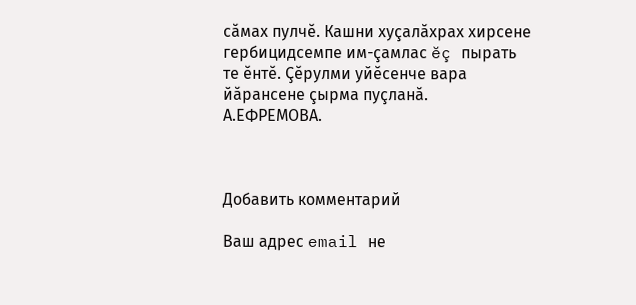сăмах пулчĕ. Кашни хуçалăхрах хирсене гербицидсемпе им-çамлас ĕç пырать те ĕнтĕ. Çĕрулми уйĕсенче вара йăрансене çырма пуçланă.
А.ЕФРЕМОВА.



Добавить комментарий

Ваш адрес email не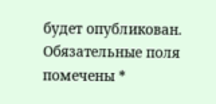будет опубликован. Обязательные поля помечены *